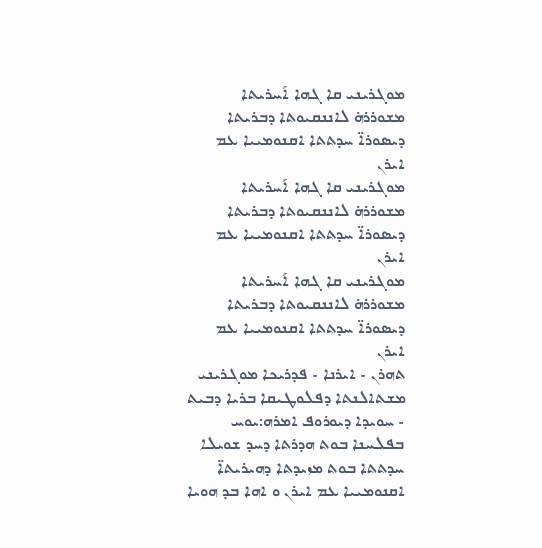ܡܘܓܪܝܢܝ ܩܐ ܓܗܐ ܐܰܚܪܝܬܐ ܡܫܘܪܪܗ̇ ܠܐܢܢܩܝܘܬܐ ܕܒܪܝܬܐ ܕܝܣܘܪܐ̈ ܚܕܬܬܐ ܐܩܢܘܡܝܝܐ ܥܡ ܐܝܪܢ
ܡܘܓܪܝܢܝ ܩܐ ܓܗܐ ܐܰܚܪܝܬܐ ܡܫܘܪܪܗ̇ ܠܐܢܢܩܝܘܬܐ ܕܒܪܝܬܐ ܕܝܣܘܪܐ̈ ܚܕܬܬܐ ܐܩܢܘܡܝܝܐ ܥܡ ܐܝܪܢ
ܡܘܓܪܝܢܝ ܩܐ ܓܗܐ ܐܰܚܪܝܬܐ ܡܫܘܪܪܗ̇ ܠܐܢܢܩܝܘܬܐ ܕܒܪܝܬܐ ܕܝܣܘܪܐ̈ ܚܕܬܬܐ ܐܩܢܘܡܝܝܐ ܥܡ ܐܝܪܢ
ܬܗܪܢ - ܐܝܪܢܐ - ܦܕܪܝܟܐ ܡܘܓܪܝܢܝ ܡܫܬܐܠܢܬܐ ܕܦܠܘܛܝܩܐ ܒܪܝܐ ܕܒܝܬ - ܚܘܝܕܐ ܕܝܘܪܘܦ ܐܡܪܗ:ܝܘܚ ܒܦܠܚܢܐ ܒܘܬ ܗܕܪܬܐ ܕܚܕ ܫܘܝܠܐ ܚܕܬܬܐ ܒܘܬ ܡܙܝܕܬܐ ܕܗܝܪܝܬܐ̈ ܐܩܢܘܡܝܝܐ ܥܡ ܐܝܪܢ ܘ ܐܗܐ ܒܕ ܗܘܝܐ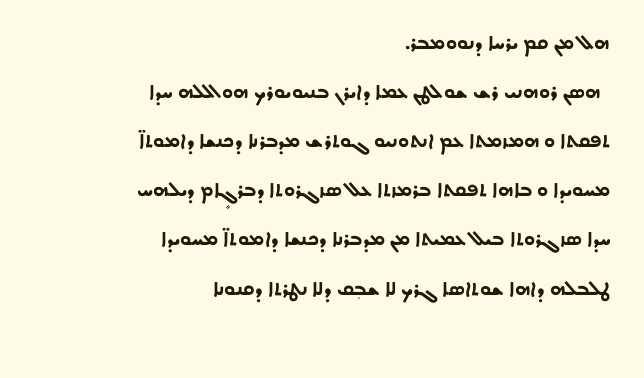ܗܠ ܡܢ ܩܡ ܝܪܚܐ ܕܢܘܘܡܒܪ.
  ܗܣܢ ܪܘܗܢܝ ܪܫ ܫܘܠܛܢ ܥܡܐ ܕܐܝܪܢ ܒܢܝܘܝܘܪܟ ܗܘܐܠܠܗ ܚܕܐ ܬܦܩܬܐ ܘ ܗܡܙܡܬܐ ܥܡ ܐܢܬܘܢܝܘ ܓܘܬܪܫ ܡܕܒܪܢܐ ܕܟܢܫܐ ܕܐܡܘܬܐ̈ ܡܚܘܝܕܐ ܘ ܒܐܗܐ ܬܦܩܬܐ ܒܪܡܙܬܐ ܥܠ ܣܙܓܪܘܬܐ ܕܒܪܓܻܐܡ ܕܝܠܗܚ ܚܕܐ ܣܙܓܪܘܬܐ ܒܝܠ ܥܡܝܬܐ ܡܢ ܡܕܒܪܢܐ ܕܟܢܫܐ ܕܐܡܘܬܐ̈ ܡܚܘܝܕܐ ܛܠܒܠܗ ܕܐܗܐ ܫܘܬܐܣܐ ܓܪܟ ܠܐ ܫܒܼܩ ܕܠܐ ܢܛܪܬܐ ܕܩܢܘܢܐ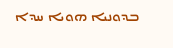ܒܕܘܢܝܐ ܗܘܝܐ ܚܕܐ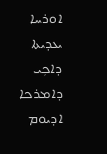ܐܘܪܚܐ ܝܥܕܝܬܐ ܕܐܟܼܝ ܕܐܡܪܟܐ ܐܕܝܘܡ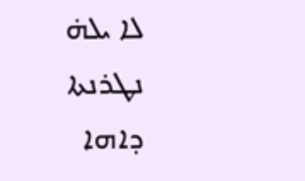ܠܐ ܝܠܗ̇ ܢܛܪܢܬܐ ܕܐܗܐ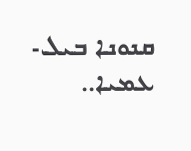ܩܢܘܢܐ ܒܝܠ- ܥܡܝܐ..